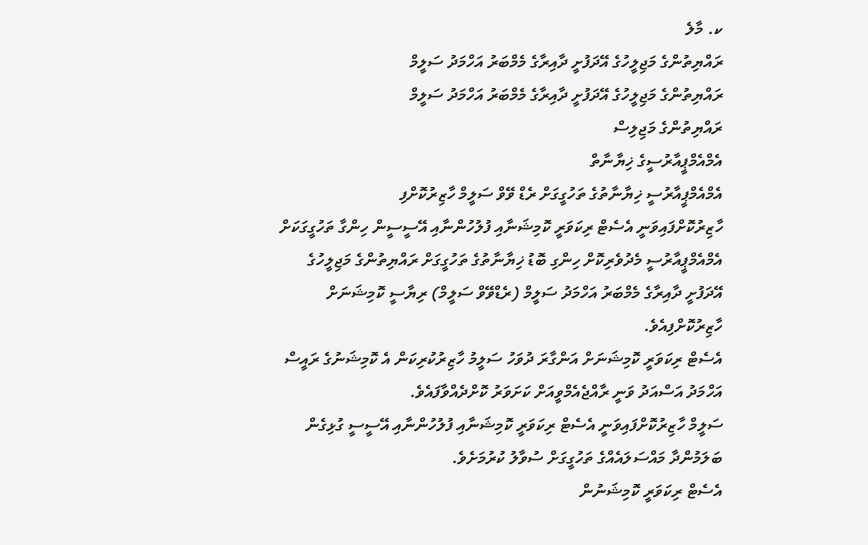ކ. މާލެ
ރައްޔިތުންގެ މަޖިލީހުގެ އޭދަފުށީ ދާއިރާގެ މެމްބަރު އަހްމަދު ސަލީމް
ރައްޔިތުންގެ މަޖިލީހުގެ އޭދަފުށީ ދާއިރާގެ މެމްބަރު އަހްމަދު ސަލީމް
ރައްޔިތުންގެ މަޖިލިސް
އެމްއެމްޕީއާރުސީގެ ޚިޔާނާތް
އެމްއެމްޕީއާރުސީ ޚިޔާނާތުގެ ތަހުގީގަށް ރެޑް ވޭވް ސަލީމް ހާޒިރުކޮށްފި
ހާޒިރުކޮށްފައިވަނީ އެސެޓް ރިކަވަރީ ކޮމިޝަނާއި ފުލުހުންނާއި އޭސީސީން ހިންގާ ތަހުގީގަކަށް
އެމްއެމްޕީއާރުސީ މެދުވެރިކޮށް ހިންގި ބޮޑު ޚިޔާނާތުގެ ތަހުގީގަށް ރައްޔިތުންގެ މަޖިލީހުގެ އޭދަފުށީ ދާއިރާގެ މެމްބަރު އަހްމަދު ސަލީމް (ރެޑްވޭވް ސަލީމް) ރިޔާސީ ކޮމިޝަނަށް ހާޒިރުކޮށްފިއެވެ.
އެސެޓް ރިކަވަރީ ކޮމިޝަނަށް އަންގާރަ ދުވަހު ސަލީމު ހާޒިރުކުރިކަން އެ ކޮމިޝަނުގެ ރައީސް އަހްމަދު އަސްއަދު ވަނީ ރާއްޖެއެމްވީއަށް ކަށަވަރު ކޮށްދެއްވާފައެވެ.
ސަލީމް ހާޒިރުކޮށްފައިވަނީ އެސެޓް ރިކަވަރީ ކޮމިޝަނާއި ފުލުހުންނާއި އޭސީސީ ގުޅިގެން ބަލަމުންދާ މައްސަލައެއްގެ ތަހުގީގަށް ސުވާލު ކުރުމަށެވެ.
އެސެޓް ރިކަވަރީ ކޮމިޝަނުން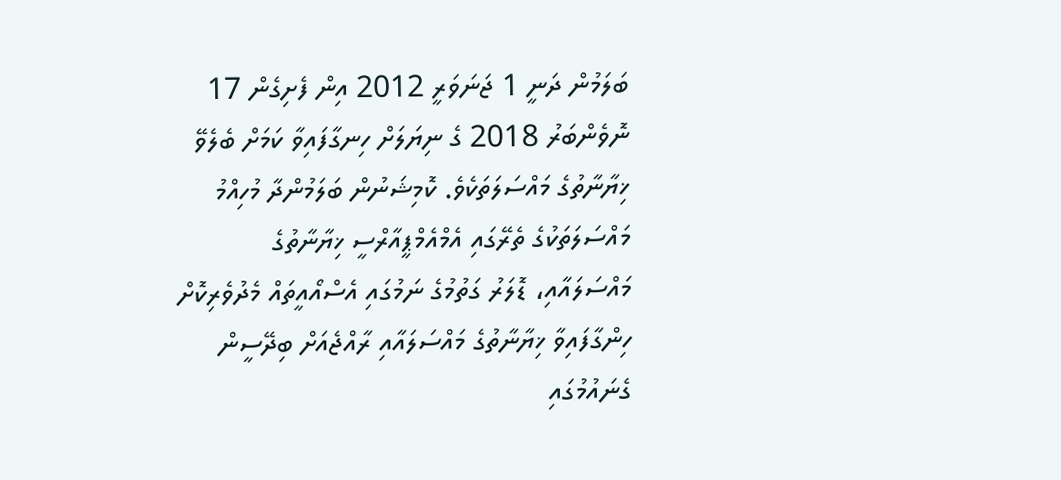ބަލަމުން ދަނީ 1 ޖަނަވަރީ 2012 އިން ފެށިގެން 17 ނޮވެންބަރު 2018 ގެ ނިޔަލަށް ހިނގާފައިވާ ކަމަށް ބެލެވޭ ޚިޔާނާތުގެ މައްސަލަތަކެވެ. ކޮމިޝަނުން ބަލަމުންދާ މުހިއްމު މައްސަލަތަކުގެ ތެރޭގައި އެމްއެމްޕީއާރްސީ ޚިޔާނާތުގެ މައްސަލައާއި، ޑޮލަރު ގަތުމުގެ ނަމުގައި އެސްއޯއީތައް މެދުވެރިކޮށް ހިންގާފައިވާ ޚިޔާނާތުގެ މައްސަލައާއި ރާއްޖެއަށް ބިދޭސީން ގެނައުމުގައި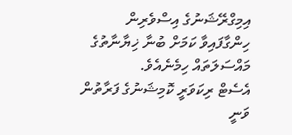އިމިގްރޭޝަނުގެ އިސްވެރިން ހިންގާފައިވާ ކަމަށް ބުނާ ޚިޔާނާތުގެ މައްސަލަތައް ހިމެނެއެވެ.
އެސެޓް ރިކަވަރީ ކޮމިޝަނުގެ ފަރާތުން ވަނީ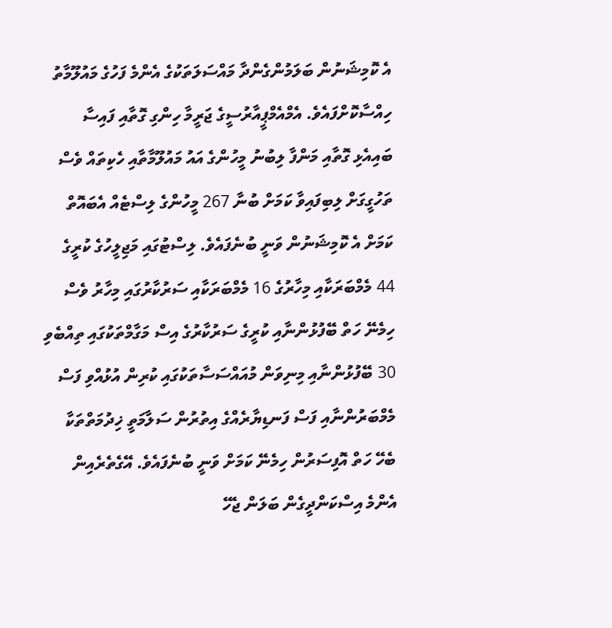އެ ކޮމިޝަނުން ބަލަމުންގެންދާ މައްސަލަތަކުގެ އެންމެ ފަހުގެ މައުލޫމާތު ހިއްސާކޮށްފައެވެ. އެމްއެމްޕީއާރުސީގެ ޖަރީމާ ހިންގި ގޮތާއި ފައިސާ ބައިއެޅި ގޮތާއި މަންފާ ލިބުނު މީހުންގެ އައު މައުލޫމާތާއި ހެކިތައް ވެސް ތަހުގީގަށް ލިބިފައިވާ ކަމަށް ބުނާ 267 މީހުންގެ ލިސްޓެއް އެބައޮތް ކަމަށް އެ ކޮމިޝަނުން ވަނީ ބުނެފައެވެ. ލިސްޓުގައި މަޖިލީހުގެ ކުރީގެ 44 މެމްބަރަކާއި މިހާރުގެ 16 މެމްބަރަކާއި ސަރުކާރުގައި މިހާރު ވެސް ހިމެނޭ ހަތް ބޭފުޅުންނާއި ކުރީގެ ސަރުކާރުގެ އިސް މަގާމްތަކުގައި ތިއްބެވި 30 ބޭފުޅުންނާއި މިނިވަން މުއައްސަސާތަކުގައި ކުރިން އުޅުއްވި ފަސް މެމްބަރުންނާއި ފަސް ފަނޑިޔާރެއްގެ އިތުރުން ސަލާމަތީ ޚިދުމަތްތަކާ ބެހޭ ހަތް އޮފިސަރުން ހިމެނޭ ކަމަށް ވަނީ ބުނެފައެވެ. އޭގެތެރެއިން އެންމެ އިސްކަންދީގެން ބަލަން ޖެހޭ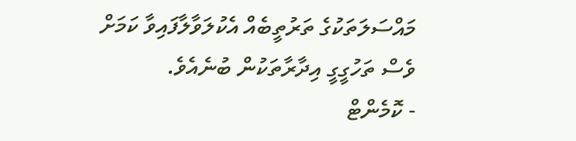މައްސަލަތަކުގެ ތަރުތީބެއް އެކުލަވާލާފައިވާ ކަމަށް ވެސް ތަހުގީގީ އިދާރާތަކުން ބުނެއެވެ.
- ކޮމެންޓް